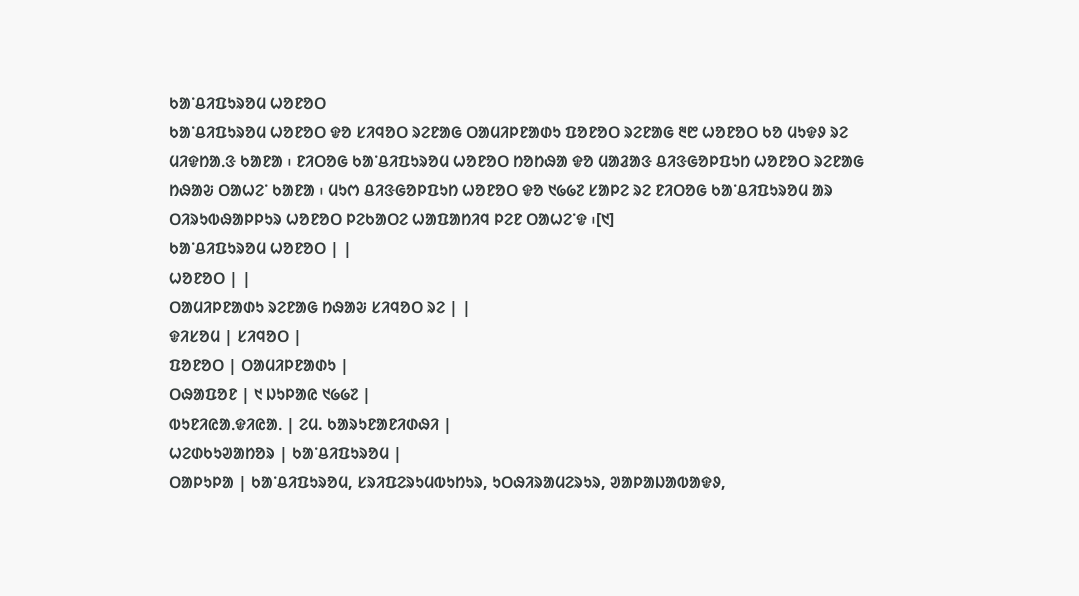ᱠᱟᱸᱪᱤᱯᱩᱨᱚᱢ ᱦᱚᱱᱚᱛ
ᱠᱟᱸᱪᱤᱯᱩᱨᱚᱢ ᱦᱚᱱᱚᱛ ᱫᱚ ᱥᱤᱧᱚᱛ ᱨᱮᱱᱟᱜ ᱛᱟᱢᱤᱞᱱᱟᱰᱩ ᱯᱚᱱᱚᱛ ᱨᱮᱱᱟᱜ ᱓᱘ ᱦᱚᱱᱚᱛ ᱠᱚ ᱢᱩᱫᱽ ᱨᱮ ᱢᱤᱫᱴᱟᱹᱝ ᱠᱟᱱᱟ ᱾ ᱱᱤᱛᱚᱜ ᱠᱟᱸᱪᱤᱯᱩᱨᱚᱢ ᱦᱚᱱᱚᱛ ᱴᱚᱴᱷᱟ ᱫᱚ ᱢᱟᱲᱟᱝ ᱪᱤᱝᱜᱚᱞᱯᱩᱴ ᱦᱚᱱᱚᱛ ᱨᱮᱱᱟᱜ ᱴᱷᱟᱶ ᱛᱟᱦᱮᱸ ᱠᱟᱱᱟ ᱾ ᱢᱩᱬ ᱪᱤᱝᱜᱚᱞᱯᱩᱴ ᱦᱚᱱᱚᱛ ᱫᱚ ᱑᱙᱙᱗ ᱥᱟᱞᱮ ᱨᱮ ᱱᱤᱛᱚᱜ ᱠᱟᱸᱪᱤᱯᱩᱨᱚᱢ ᱟᱨ ᱛᱤᱨᱩᱵᱷᱟᱞᱞᱩᱨ ᱦᱚᱱᱚᱛ ᱞᱮᱠᱟᱛᱮ ᱦᱟᱯᱟᱴᱤᱧ ᱞᱮᱱ ᱛᱟᱦᱮᱸᱫ ᱾[᱑]
ᱠᱟᱸᱪᱤᱯᱩᱨᱚᱢ ᱦᱚᱱᱚᱛ | |
ᱦᱚᱱᱚᱛ | |
ᱛᱟᱢᱤᱞᱱᱟᱰᱩ ᱨᱮᱱᱟᱜ ᱴᱷᱟᱶ ᱥᱤᱧᱚᱛ ᱨᱮ | |
ᱫᱤᱥᱚᱢ | ᱥᱤᱧᱚᱛ |
ᱯᱚᱱᱚᱛ | ᱛᱟᱢᱤᱞᱱᱟᱰᱩ |
ᱛᱷᱟᱯᱚᱱ | ᱑ ᱡᱩᱞᱟᱭ ᱑᱙᱙᱗ |
ᱵᱩᱱᱤᱭᱟᱹᱫᱤᱭᱟᱹ | ᱮᱢ. ᱠᱟᱨᱩᱱᱟᱱᱤᱰᱷᱤ |
ᱦᱮᱰᱠᱩᱣᱟᱴᱚᱨ | ᱠᱟᱸᱪᱤᱯᱩᱨᱚᱢ |
ᱛᱟᱞᱩᱞᱟ | ᱠᱟᱸᱪᱤᱯᱩᱨᱚᱢ, ᱥᱨᱤᱯᱮᱨᱩᱢᱵᱩᱴᱩᱨ, ᱩᱛᱷᱤᱨᱟᱢᱮᱨᱩᱨ, ᱣᱟᱞᱟᱡᱟᱵᱟᱫᱽ,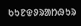ᱠᱩᱱᱫᱽᱨᱟᱴᱷᱩᱨ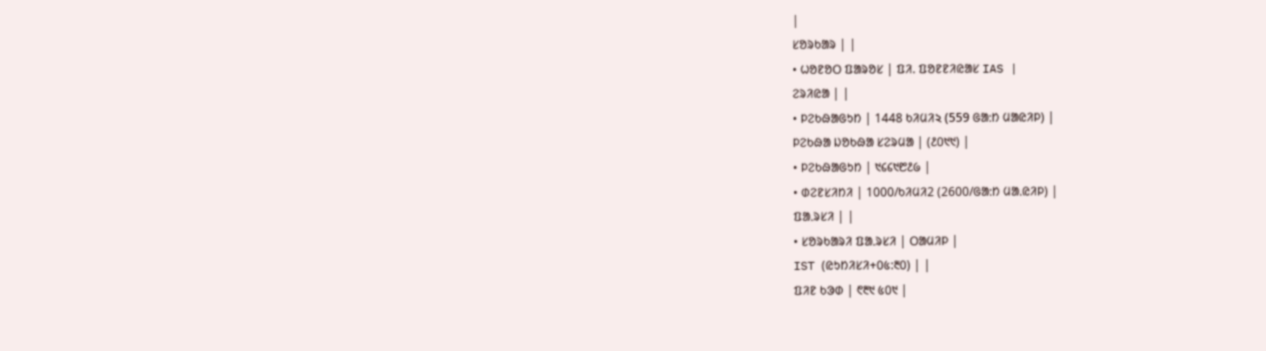|
ᱥᱚᱨᱠᱟᱨ | |
• ᱦᱚᱱᱚᱛ ᱯᱟᱨᱚᱥ | ᱯᱤ. ᱯᱚᱱᱱᱤᱭᱟᱥ IAS |
ᱮᱨᱤᱭᱟ | |
• ᱞᱮᱠᱷᱟᱜᱩᱴ | 1448 ᱠᱤᱢᱤ২ (559 ᱜᱟᱺᱴ ᱢᱟᱭᱤᱞ) |
ᱞᱮᱠᱷᱟ ᱡᱚᱠᱷᱟ ᱥᱮᱨᱢᱟ | (᱒᱐᱑᱑) |
• ᱞᱮᱠᱷᱟᱜᱩᱴ | ᱑᱔᱔᱑᱘᱒᱙ |
• ᱰᱮᱱᱥᱤᱴᱤ | 1000/ᱠᱤᱢᱤ2 (2600/ᱜᱟᱺᱴ ᱢᱟᱹᱭᱤᱞ) |
ᱯᱟᱹᱨᱥᱤ | |
• ᱥᱚᱨᱠᱟᱨᱤ ᱯᱟᱹᱨᱥᱤ | ᱛᱟᱢᱤᱞ |
IST (ᱭᱩᱴᱤᱥᱤ+᱐᱕:᱓᱐) | |
ᱯᱤᱱ ᱠᱳᱰ | ᱖᱓᱑ ᱕᱐᱑ |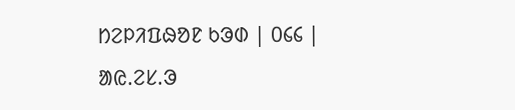ᱴᱮᱞᱤᱯᱷᱚᱱ ᱠᱳᱰ | ᱐᱔᱔ |
ᱟᱭ.ᱮᱥ.ᱳ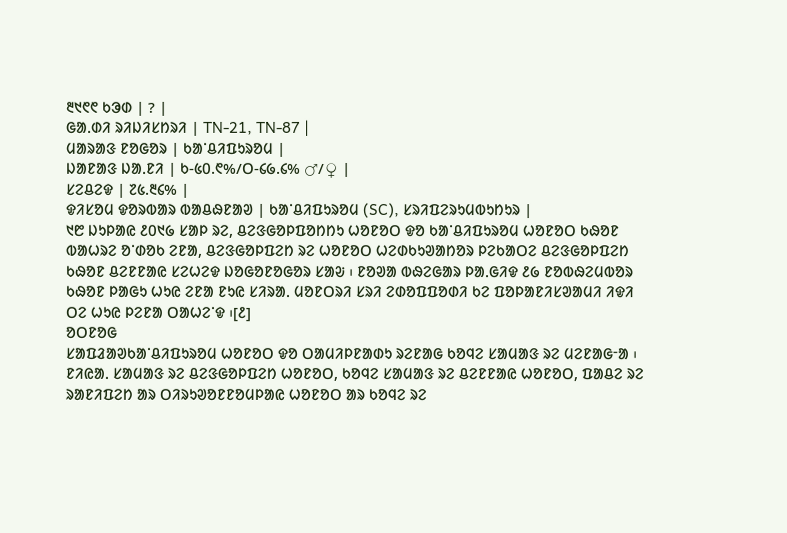᱓᱑᱖᱖ ᱠᱳᱰ | ? |
ᱜᱟᱹᱰᱤ ᱨᱤᱡᱤᱥᱴᱨᱤ | TN-21, TN-87 |
ᱢᱟᱨᱟᱝ ᱱᱚᱜᱚᱨ | ᱠᱟᱸᱪᱤᱯᱩᱨᱚᱢ |
ᱡᱟᱱᱟᱝ ᱡᱟᱹᱱᱤ | ᱠ-᱕᱐.᱖%/ᱛ-᱔᱙.᱔% ♂/♀ |
ᱥᱮᱪᱮᱫ | ᱗᱕.᱓᱔% |
ᱫᱤᱥᱚᱢ ᱫᱚᱨᱵᱟᱨ ᱵᱟᱪᱷᱱᱟᱣ | ᱠᱟᱸᱪᱤᱯᱩᱨᱚᱢ (SC), ᱥᱨᱤᱯᱮᱨᱩᱢᱵᱩᱴᱩᱨ |
᱑᱘ ᱡᱩᱞᱟᱭ ᱒᱐᱑᱙ ᱥᱟᱞ ᱨᱮ, ᱪᱮᱝᱜᱚᱞᱯᱚᱴᱴᱩ ᱦᱚᱱᱚᱛ ᱫᱚ ᱠᱟᱸᱪᱤᱯᱩᱨᱚᱢ ᱦᱚᱱᱚᱛ ᱠᱷᱚᱱ ᱵᱟᱦᱨᱮ ᱚᱸᱰᱚᱠ ᱮᱱᱟ, ᱪᱮᱝᱜᱚᱞᱯᱮᱴ ᱨᱮ ᱦᱚᱱᱚᱛ ᱦᱮᱰᱠᱩᱣᱟᱴᱚᱨ ᱞᱮᱠᱟᱛᱮ ᱪᱮᱝᱜᱚᱞᱯᱮᱴ ᱠᱷᱚᱱ ᱪᱮᱱᱱᱟᱭ ᱥᱮᱦᱮᱫ ᱡᱚᱜᱚᱱᱚᱜᱚᱨ ᱥᱟᱶ ᱾ ᱱᱚᱣᱟ ᱵᱷᱮᱜᱟᱨ ᱞᱟᱹᱜᱤᱫ ᱒᱙ ᱱᱚᱵᱷᱮᱢᱵᱚᱨ ᱠᱷᱚᱱ ᱞᱟᱜᱩ ᱦᱩᱭ ᱮᱱᱟ ᱱᱩᱭ ᱥᱤᱨᱟᱹ ᱢᱚᱱᱛᱨᱤ ᱥᱨᱤ ᱮᱰᱚᱯᱯᱚᱰᱤ ᱠᱮ ᱯᱚᱞᱟᱱᱤᱥᱣᱟᱢᱤ ᱤᱫᱤ ᱛᱮ ᱦᱩᱭ ᱞᱮᱱᱟ ᱛᱟᱦᱮᱸᱫ ᱾[᱒]
ᱚᱛᱱᱚᱜ
ᱥᱟᱯᱲᱟᱣᱠᱟᱸᱪᱤᱯᱩᱨᱚᱢ ᱦᱚᱱᱚᱛ ᱫᱚ ᱛᱟᱢᱤᱞᱱᱟᱰᱩ ᱨᱮᱱᱟᱜ ᱠᱚᱧᱮ ᱥᱟᱢᱟᱝ ᱨᱮ ᱢᱮᱱᱟᱜᱼᱟ ᱾ ᱱᱤᱭᱟᱹ ᱥᱟᱢᱟᱝ ᱨᱮ ᱪᱮᱝᱜᱚᱞᱯᱮᱴ ᱦᱚᱱᱚᱛ, ᱠᱚᱧᱮ ᱥᱟᱢᱟᱝ ᱨᱮ ᱪᱮᱱᱱᱟᱭ ᱦᱚᱱᱚᱛ, ᱯᱟᱪᱮ ᱨᱮ ᱨᱟᱱᱤᱯᱮᱴ ᱟᱨ ᱛᱤᱨᱩᱣᱚᱱᱱᱚᱢᱞᱟᱭ ᱦᱚᱱᱚᱛ ᱟᱨ ᱠᱚᱧᱮ ᱨᱮ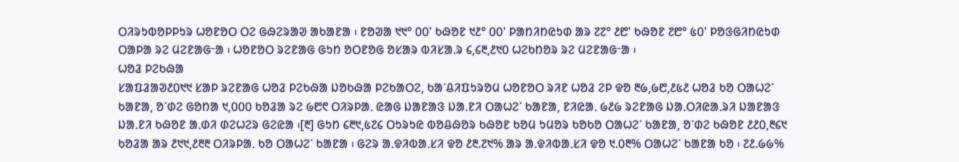ᱛᱤᱨᱩᱵᱚᱞᱞᱩᱨ ᱦᱚᱱᱚᱛ ᱛᱮ ᱜᱷᱮᱨᱟᱣ ᱟᱠᱟᱱᱟ ᱾ ᱱᱚᱣᱟ ᱑᱑° ᱐᱐' ᱠᱷᱚᱱ ᱑᱒° ᱐᱐' ᱞᱟᱴᱤᱴᱭᱩᱰ ᱟᱨ ᱗᱗° ᱒᱘' ᱠᱷᱚᱱ ᱗᱘° ᱕᱐' ᱞᱚᱝᱜᱤᱴᱭᱩᱰ ᱛᱟᱞᱟ ᱨᱮ ᱢᱮᱱᱟᱜᱼᱟ ᱾ ᱦᱚᱱᱚᱛ ᱨᱮᱱᱟᱜ ᱜᱩᱴ ᱚᱛᱱᱚᱜ ᱚᱥᱟᱨ ᱵᱤᱥᱟᱹᱨ ᱔,᱔᱓,᱒᱑᱐ ᱦᱮᱠᱴᱚᱨ ᱨᱮ ᱢᱮᱱᱟᱜᱼᱟ ᱾
ᱦᱚᱲ ᱞᱮᱠᱷᱟ
ᱥᱟᱯᱲᱟᱣ᱒᱐᱑᱑ ᱥᱟᱞ ᱨᱮᱱᱟᱜ ᱦᱚᱲ ᱞᱮᱠᱷᱟ ᱡᱚᱠᱷᱟ ᱞᱮᱠᱟᱛᱮ, ᱠᱟᱸᱪᱤᱯᱩᱨᱚᱢ ᱦᱚᱱᱚᱛ ᱨᱤᱱ ᱦᱚᱲ ᱮᱞ ᱫᱚ ᱓᱙,᱙᱘,᱒᱕᱒ ᱦᱚᱲ ᱠᱚ ᱛᱟᱦᱮᱸ ᱠᱟᱱᱟ, ᱚᱸᱰᱮ ᱜᱚᱴᱟ ᱑,᱐᱐᱐ ᱠᱚᱲᱟ ᱨᱮ ᱙᱘᱖ ᱛᱤᱨᱞᱟᱹ ᱭᱟᱜ ᱡᱟᱱᱟᱝ ᱡᱟᱹᱱᱤ ᱛᱟᱦᱮᱸ ᱠᱟᱱᱟ, ᱱᱤᱭᱟᱹ ᱙᱒᱙ ᱨᱮᱱᱟᱜ ᱡᱟᱹᱛᱤᱭᱟᱹᱨᱤ ᱡᱟᱱᱟᱝ ᱡᱟᱹᱱᱤ ᱠᱷᱚᱱ ᱟᱹᱰᱤ ᱰᱮᱦᱮᱨ ᱜᱮᱭᱟ ᱾[᱓] ᱜᱩᱴ ᱔᱓᱑,᱕᱗᱔ ᱛᱩᱨᱩᱭ ᱵᱚᱪᱷᱚᱨ ᱠᱷᱚᱱ ᱠᱚᱢ ᱩᱢᱚᱨ ᱠᱚᱠᱚ ᱛᱟᱦᱮᱸ ᱠᱟᱱᱟ, ᱚᱸᱰᱮ ᱠᱷᱚᱱ ᱒᱒᱐,᱓᱔᱑ ᱠᱚᱲᱟ ᱟᱨ ᱒᱑᱑,᱒᱓᱓ ᱛᱤᱨᱞᱟᱹ ᱠᱚ ᱛᱟᱦᱮᱸ ᱠᱟᱱᱟ ᱾ ᱜᱮᱨ ᱟᱹᱫᱤᱵᱟᱹᱥᱤ ᱫᱚ ᱒᱓.᱗᱑% ᱟᱨ ᱟᱹᱫᱤᱵᱟᱹᱥᱤ ᱫᱚ ᱑.᱐᱓% ᱛᱟᱦᱮᱸ ᱠᱟᱱᱟ ᱠᱚ ᱾ ᱗᱒.᱙᱙%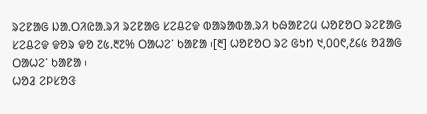ᱨᱮᱱᱟᱜ ᱡᱟᱹᱛᱤᱭᱟᱹᱨᱤ ᱨᱮᱱᱟᱜ ᱥᱮᱪᱮᱫ ᱵᱟᱨᱟᱵᱟᱹᱨᱤ ᱠᱷᱟᱱᱮᱢ ᱦᱚᱱᱚᱛ ᱨᱮᱱᱟᱜ ᱥᱮᱪᱮᱫ ᱫᱚᱨ ᱫᱚ ᱗᱕.᱓᱗% ᱛᱟᱦᱮᱸ ᱠᱟᱱᱟ ᱾[᱓] ᱦᱚᱱᱚᱛ ᱨᱮ ᱜᱩᱴ ᱑,᱐᱐᱖,᱒᱔᱕ ᱚᱲᱟᱜ ᱛᱟᱦᱮᱸ ᱠᱟᱱᱟ ᱾
ᱦᱚᱲ ᱮᱞᱥᱚᱝ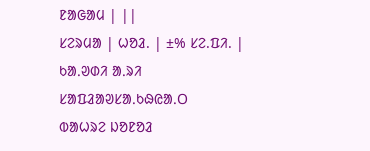ᱱᱟᱜᱟᱢ | ||
ᱥᱮᱨᱢᱟ | ᱦᱚᱲ. | ±% ᱥᱮ.ᱯᱤ. |
ᱠᱟᱹᱣᱰᱤ ᱟᱹᱨᱤ
ᱥᱟᱯᱲᱟᱣᱥᱟᱹᱠᱷᱭᱟᱹᱛ
ᱵᱟᱦᱨᱮ ᱡᱚᱱᱚᱲ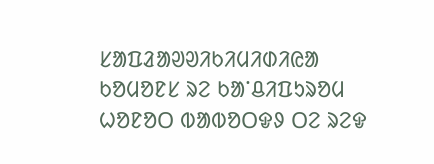ᱥᱟᱯᱲᱟᱣᱣᱤᱠᱤᱢᱤᱰᱤᱭᱟ ᱠᱚᱢᱚᱱᱥ ᱨᱮ ᱠᱟᱸᱪᱤᱯᱩᱨᱚᱢ ᱦᱚᱱᱚᱛ ᱵᱟᱵᱚᱛᱫᱽ ᱛᱮ ᱨᱮᱫ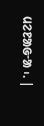ᱢᱮᱱᱟᱜᱼᱟ ᱾. |